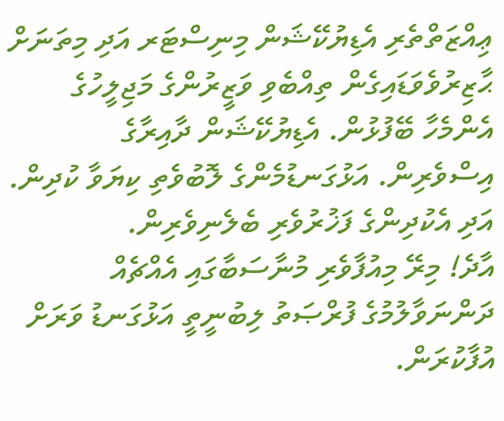ޢިއްޒަތްތެރި އެޑިޔުކޭޝަން މިނިސްޓަރ އަދި މިތަނަށް ޙާޒިރުވެވަޑައިގެން ތިއްބެވި ވަޒީރުންގެ މަޖިލީހުގެ އެންމެހާ ބޭފުޅުން. އެޑިޔުކޭޝަން ދާއިރާގެ އިސްވެރިން. އަޅުގަނޑުމެންގެ ލޮބުވެތި ކިޔަވާ ކުދިން. އަދި އެކުދިންގެ ފަޚުރުވެރި ބެލެނިވެރިން.
އާދެ! މިރޭ މިއުފާވެރި މުނާސަބާގައި އެއްޗެއް ދަންނަވާލުމުގެ ފުރްޞަތު ލިބުނީތީ އަޅުގަނޑު ވަރަށް އުފާކުރަން.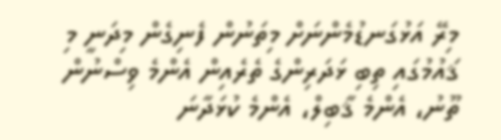މިރޭ އަޅުގަނޑުމެންނަށް މިތަނުން ފެނިގެން މިދަނީ މި ޤައުމުގައި ތިބި ޅަދަރިންގެ ތެރެއިން އެންމެ ވިސްނުން ތޫނު، އެންމެ ޤާބިލް، އެންމެ ކުޅަދާނަ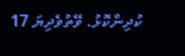ކުދިންކޮޅު. ވޭތުވެދިޔަ 17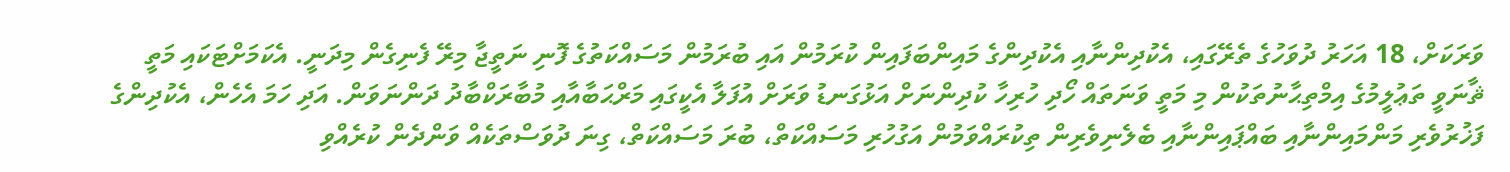ވަރަކަށް، 18 އަހަރު ދުވަހުގެ ތެރޭގައި، އެކުދިންނާއި އެކުދިންގެ މައިންބަފައިން ކުރަމުން އައި ބުރަމުން މަސައްކަތުގެ ފޮނި ނަތީޖާ މިރޭ ފެނިގެން މިދަނީ. އެކަމަށްޓަކައި މަތީ ޘާނަވީ ތަޢުލީމުގެ އިމްތިޙާނުތަކުން މި މަތީ ވަނަތައް ހޯދި ހުރިހާ ކުދިންނަށް އަޅުގަނޑު ވަރަށް އުފަލާ އެކީގައި މަރްޙަބާއާއި މުބާރަކްބާދު ދަންނަވަން. އަދި ހަމަ އެހެން، އެކުދިންގެ ފަޚުރުވެރި މަންމައިންނާއި ބައްޕައިންނާއި ބެލެނިވެރިން ތިކުރައްވަމުން އަގުހުރި މަސައްކަތް، ބުރަ މަސައްކަތް، ގިނަ ދުވަސްތަކެއް ވަންދެން ކުރެއްވި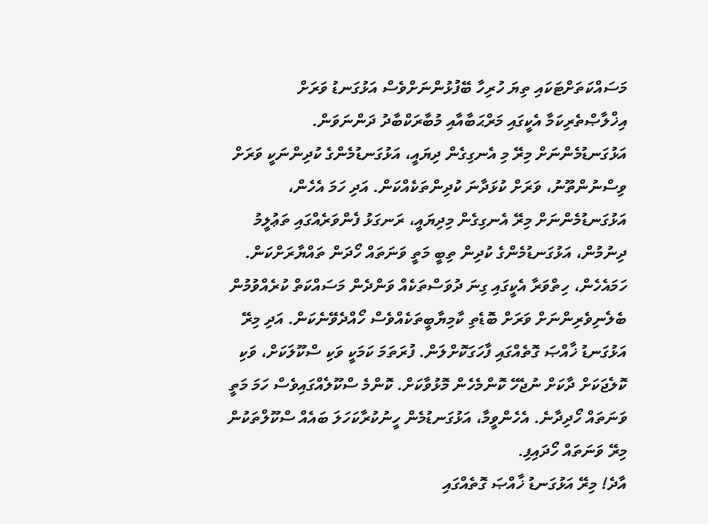މަސައްކަތަށްޓަކައި ތިޔަ ހުރިހާ ބޭފުޅުންނަށްވެސް އަޅުގަނޑު ވަރަށް އިޚްލާޞްތެރިކަމާ އެކީގައި މަރްޙަބާއާއި މުބާރަކްބާދު ދަންނަވަން.
އަޅުގަނޑުމެންނަށް މިރޭ މި އެނގިގެން ދިޔައީ، އަޅުގަނޑުމެންގެ ކުދިންނަކީ ވަރަށް ވިސްނުންތޫނު، ވަރަށް ކުޅަދާނަ ކުދިންތަކެއްކަން. އަދި ހަމަ އެހެން، އަޅުގަނޑުމެންނަށް މިރޭ އެނގިގެން މިދިޔައީ، ރަނގަޅު ފެންވަރެއްގައި ތަޢުލީމު ދިނުމުން، އަޅުގަނޑުމެންގެ ކުދިން ތިބީ މަތީ ވަނަތައް ހޯދަން ތައްޔާރަށްކަން. ހަމައެހެން، ހިތްވަރާ އެކީގައި ގިނަ ދުވަސްތަކެއް ވަންދެން މަސައްކަތް ކުރެއްވުމުން ބެލެނިވެރިންނަށް ވަރަށް ބޮޑެތި ކާމިޔާބީތަކެއްވެސް ހޯއްދެވޭނެކަން. އަދި މިރޭ އަޅުގަނޑު ޚާއްޞަ ގޮތެއްގައި ފާހަގަކޮށްލަން. ފުރަތަމަ ކަމަކީ ވަކި ސްކޫލަކަށް، ވަކި ކޮލެޖަކަށް ދާކަށް ނުޖެހޭ ކޮންމެހެން މޮޅުވާކަށް. ކޮންމެ ސްކޫލެއްގައިވެސް ހަމަ މަތީ ވަނަތައް ހޯދިދާނެ. އެހެންވީމާ، އަޅުގަނޑުމެން ހީނުކުރާކަހަލަ ބައެއް ސްކޫލްތަކުން މިރޭ ވަނަތައް ހޯދައިފި.
އާދެ! މިރޭ އަޅުގަނޑު ޚާއްޞަ ގޮތެއްގައި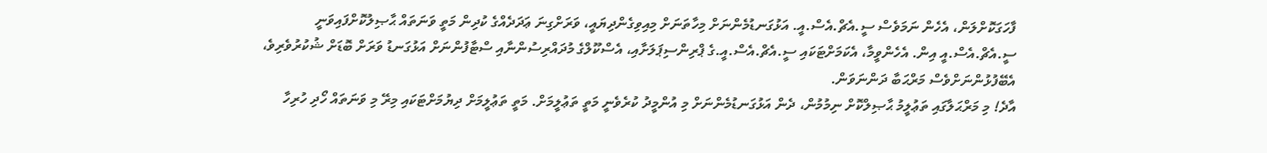ފާހަގަކޮށްލަން، އެހެން ނަމަވެސް ސީ.އެޗް.އެސް.އީ. އަޅުގަނޑުމެންނަށް މިހާތަނަށް މިއިވިގެންދިޔައީ، ވަރަށްގިނަ ޢަދަދެއްގެ ކުދިން މަތީ ވަނަތައް ޙާޞިލުކޮށްފައިވަނީ ސީ.އެޗް.އެސް.އީ އިން. އެހެންވީމާ، އެކަމަށްޓަކައި ސީ.އެޗް.އެސް.އީ.ގެ ޕްރިންސިޕަލަށާއި، އެސްކޫލްގެ މުދައްރިސުންނާއި ސްޓާފުންނަށް އަޅުގަނޑު ވަރަށް ބޮޑަށް ޝުކުރުވެރިވެ، އެބޭފުޅުންނަށްވެސް މަރްޙަބާ ދަންނަވަން.
އާދެ! މި މަރްޙަލާގައި ތަޢުލީމު ޙާޞިލްކޮށް ނިމުމުން، ދެން އަޅުގަނޑުމެންނަށް މި އުންމީދު ކުރެވެނީ މަތީ ތަޢުލީމަށް. މަތީ ތަޢުލީމަށް ދިޔުމަށްޓަކައި މިރޭ މި ވަނަތައް ހޯދި ހުރިހާ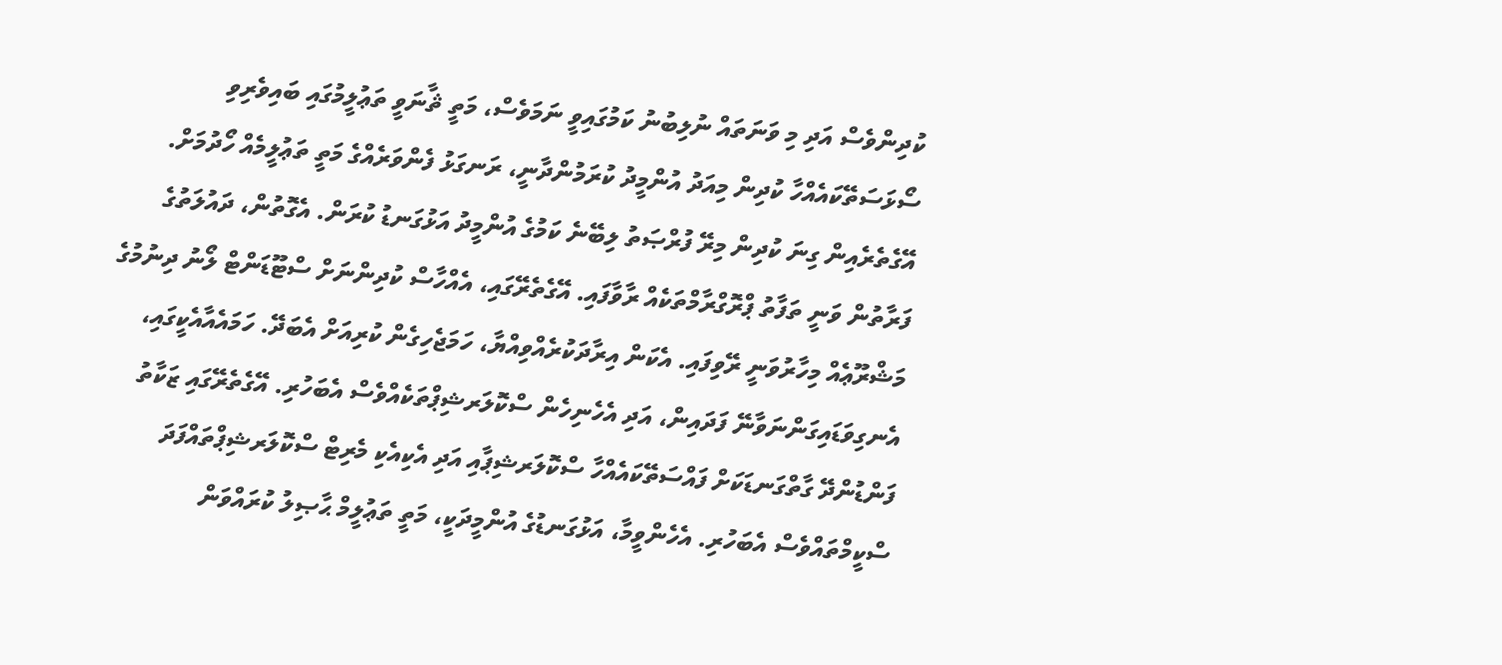ކުދިންވެސް އަދި މި ވަނަތައް ނުލިބުނު ކަމުގައިވީ ނަމަވެސް، މަތީ ޘާނަވީ ތަޢުލީމުގައި ބައިވެރިވި ސޯޅަސަތޭކައެއްހާ ކުދިން މިއަދު އުންމީދު ކުރަމުންދާނީ، ރަނގަޅު ފެންވަރެއްގެ މަތީ ތަޢުލީމެއް ހޯދުމަށް. އޭގެތެރެއިން ގިނަ ކުދިން މިރޭ ފުރްޞަތު ލިބޭނެ ކަމުގެ އުންމީދު އަޅުގަނޑު ކުރަން. އެގޮތުން، ދައުލަތުގެ ފަރާތުން ވަނީ ތަފާތު ޕްރޮގްރާމްތަކެއް ރާވާފައި. އޭގެތެރޭގައި، އެއްހާސް ކުދިންނަށް ސްޓޫޑަންޓް ލޯނު ދިނުމުގެ މަޝްރޫޢެއް މިހާރުވަނީ ރޭވިފައި. އެކަން އިރާދަކުރެއްވިއްޔާ، ހަމަޖެހިގެން ކުރިއަށް އެބަދޭ. ހަމައެއާއެކީގައި، އެނގިވަޑައިގަންނަވާނޭ ފަދައިން، އަދި އެހެނިހެން ސްކޮލަރޝިޕްތަކެއްވެސް އެބަހުރި. އޭގެތެރޭގައި ޒަކާތު ފަންޑުންދޭ ގާތްގަނޑަކަށް ފައްސަތޭކައެއްހާ ސްކޮލަރޝިޕާއި އަދި އެކިއެކި މެރިޓް ސްކޮލަރޝިޕްތައްފަދަ ސްކީމްތައްވެސް އެބަހުރި. އެހެންވީމާ، އަޅުގަނޑުގެ އުންމީދަކީ، މަތީ ތަޢުލީމް ޙާޞިލު ކުރައްވަން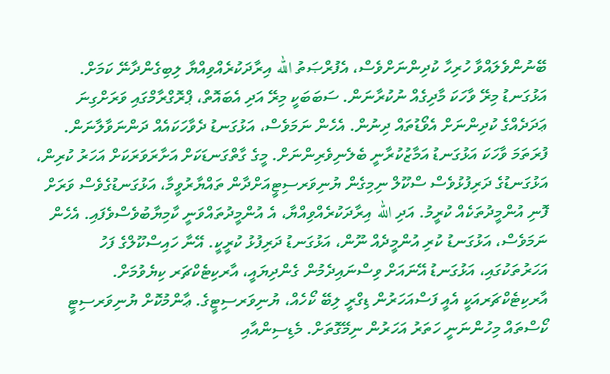ބޭނުންވެލައްވާ ހުރިހާ ކުދިންނަށްވެސް، އެފުރްޞަތު الله އިރާދަކުރެއްވިއްޔާ ލިބިގެންދާނޭ ކަމަށް.
އަޅުގަނޑު މިރޭ ވާހަކަ މާދިގެއް ނުކުރާނަން. ސަބަބަކީ މިރޭ އަދި އެބައޮތް، ޕްރޮގްރާމްގައި ވަރަށްގިނަ ޢަދަދެއްގެ ކުދިންނަށް އެވޯޑުތައް ދިނުން. އެހެން ނަމަވެސް، އަޅުގަނޑު ދެވާހަކައެއް ދަންނަވާލާނަން.
ފުރަތަމަ ވާހަކަ އަޅުގަނޑު އަމާޒުކުރާނީ ބެލެނިވެރިންނަށް. މީގެ ގާތްގަނޑަކަށް އަށާރަވަރަކަށް އަހަރު ކުރިން، އަޅުގަނޑުގެ ދަރިފުޅުވެސް ސްކޫލް ނިމިގެން ޔުނިވަރސިޓީއަށްދާން ތައްޔާރުވީމާ، އަޅުގަނޑުގެވެސް ވަރަށް ފޮނި އުންމީދުތަކެއް ކުރީމު. އަދި الله އިރާދަކުރެއްވިއްޔާ، އެ އުންމީދުތައްވަނީ ކާމިޔާބުވެސްވެފައި. އެހެން ނަމަވެސް، އަޅުގަނޑު ކުރި އުންމީދެއް ނޫން، އަޅުގަނޑު ދަރިފުޅު ކުރީކީ. އޭނާ ހައިސްކޫލްގެ ފަހު އަހަރުތަކުގައި، އަޅުގަނޑު އޭނައަށް ވިސްނައިދެމުން ގެންދިޔައީ، އާރކިޓެކްޗަރ ކިޔެވުމަށް. އާރކިޓެކްޗަރއަކީ އެއީ ފަސްއަހަރުން ޑިގްރީ ލިބޭ ކޯހެއް، ޔުނިވަރސިޓީގެ. ޢާންމުކޮށް ޔުނިވަރސިޓީ ކޯސްތައް މިހުންނަނީ ހަތަރު އަހަރުން ނިމޭގޮތަށް. މެޑިސިންއާއި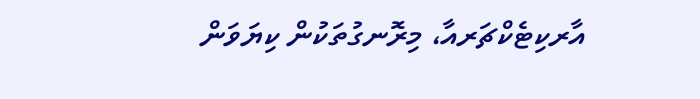އާރކިޓެކްޗަރއާ، މިރޮނގުތަކުން ކިޔަވަން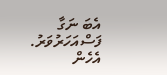އެބަ ނަގާ ފަސްއަހަރުވަރު. އެހެން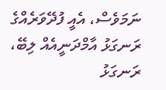ނަމަވެސް، އެއީ ފުދޭވަރެއްގެ ރަނގަޅު އާމްދަނީއެއް ލިބޭ، ރަނގަޅު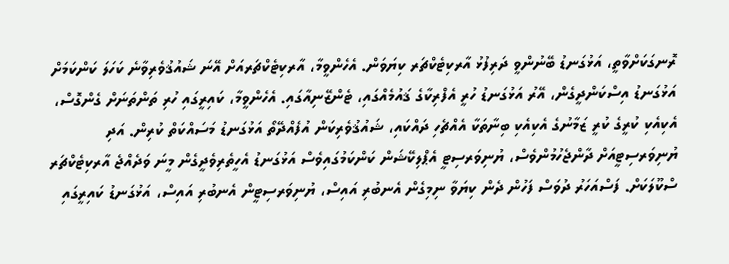ރޮނގަކަށްވާތީ، އަޅުގަނޑު ބޭނުންވީ ދަރިފުޅު އާރކިޓެކްޗަރ ކިޔަވަން. އެހެންވީމާ، އާރކިޓެކްޗަރއަށް އޭނަ ޝައުޤުވެރިވާނެ ކަހަލަ ކަންކަމަށް އަޅުގަނޑު އިސްކަންދީގެން، އޭރު އަޅުގަނޑު ހުރީ އެފްރިކާގެ ޤައުމެއްގައި، ޓެންޒޭނިއާގައި. އެހެންވީމާ، ކައިރީގައި ހުރި ތަންތަނަށް ގެންގޮސް، އެކިއެކި ކުރީގެ ކުރީ ޒަމާނުގެ އެކިއެކި ބިނާތަކާ އެއްޗެހި ދައްކައި، ޝައުޤުވެރިކަން އުފެއްދޭތޯ އަޅުގަނޑު މަސައްކަތް ކުރިން. އަދި ޔުނިވަރސިޓީއަށް ދާންޖެހުމުންވެސް، ޔުނިވަރސިޓީ އެޕްލިކޭޝަން ކަންކަމުގައިވެސް އަޅުގަނޑު އެހީތެރިވެދީގެން މީނަ ވަދެއްޖެ އާރކިޓެކްޗަރ ސްކޫލަކަށް. ފަސްއަހަރު ދުވަސް ފަހުން ދެން ކިޔަވާ ނިމިގެން އެނބުރި އައިސް، ޔުނިވަރސިޓީން އެނބުރި އައިސް، އަޅުގަނޑު ކައިރީގައި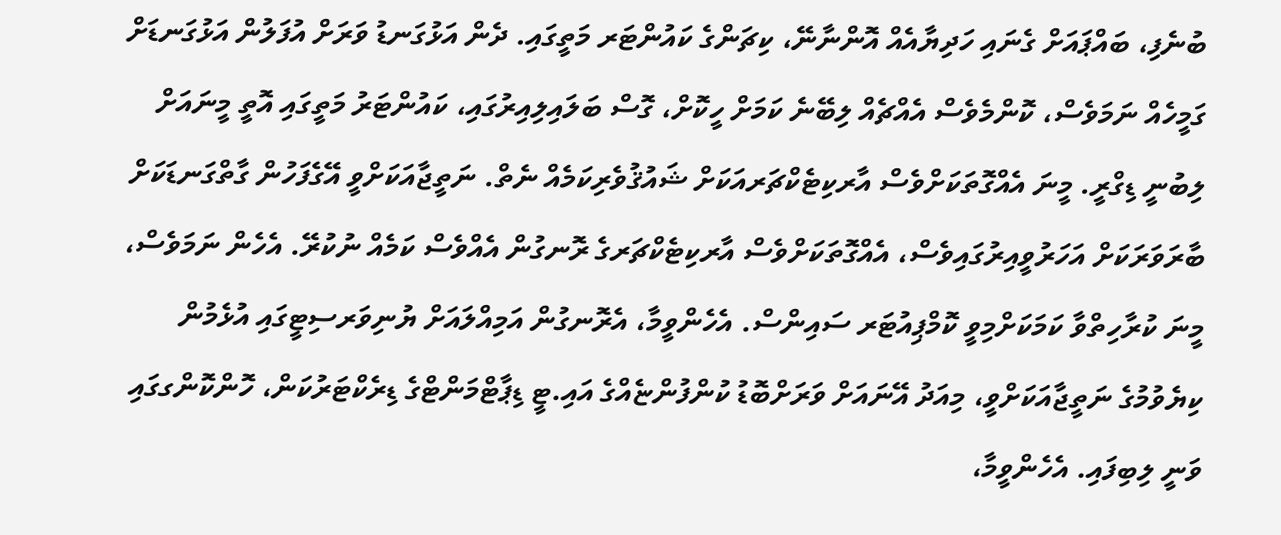ބުނެފި، ބައްޕައަށް ގެނައި ހަދިޔާއެއް އޮންނާނޭ، ކިޗަންގެ ކައުންޓަރ މަތީގައި. ދެން އަޅުގަނޑު ވަރަށް އުފަލުން އަޅުގަނޑަށް ގަމީހެއް ނަމަވެސް، ކޮންމެވެސް އެއްޗެއް ލިބޭނެ ކަމަށް ހީކޮށް، ގޮސް ބަލައިލިއިރުގައި، ކައުންޓަރު މަތީގައި އޮތީ މީނައަށް ލިބުނީ ޑިގްރީ. މީނަ އެއްގޮތަކަށްވެސް އާރކިޓެކްޗަރއަކަށް ޝައުޤުވެރިކަމެއް ނެތް. ނަތީޖާއަކަށްވީ އޭގެފަހުން ގާތްގަނޑަކަށް ބާރަވަރަކަށް އަހަރުވީއިރުގައިވެސް، އެއްގޮތަކަށްވެސް އާރކިޓެކްޗަރގެ ރޮނގުން އެއްވެސް ކަމެއް ނުކުރޭ. އެހެން ނަމަވެސް، މީނަ ކުރާހިތްވާ ކަމަކަށްމިވީ ކޮމްޕިއުޓަރ ސައިންސް. އެހެންވީމާ، އެރޮނގުން އަމިއްލައަށް ޔުނިވަރސިޓީގައި އުޅެމުން ކިޔެވުމުގެ ނަތީޖާއަކަށްވީ، މިއަދު އޭނައަށް ވަރަށްބޮޑު ކުންފުންޏެއްގެ އައި.ޓީ ޑިޕާޓްމަންޓްގެ ޑިރެކްޓަރުކަން، ހޮންކޮންގގައި ވަނީ ލިބިފައި. އެހެންވީމާ،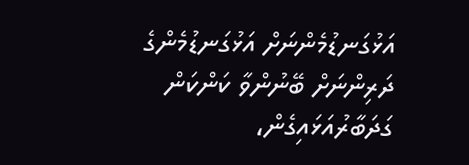އަޅުގަނޑުމެންނަށް އަޅުގަނޑުމެންގެ ދަރިންނަށް ބޭނުންވާ ކަންކަން ގަދަބާރުއަޅައިގެން،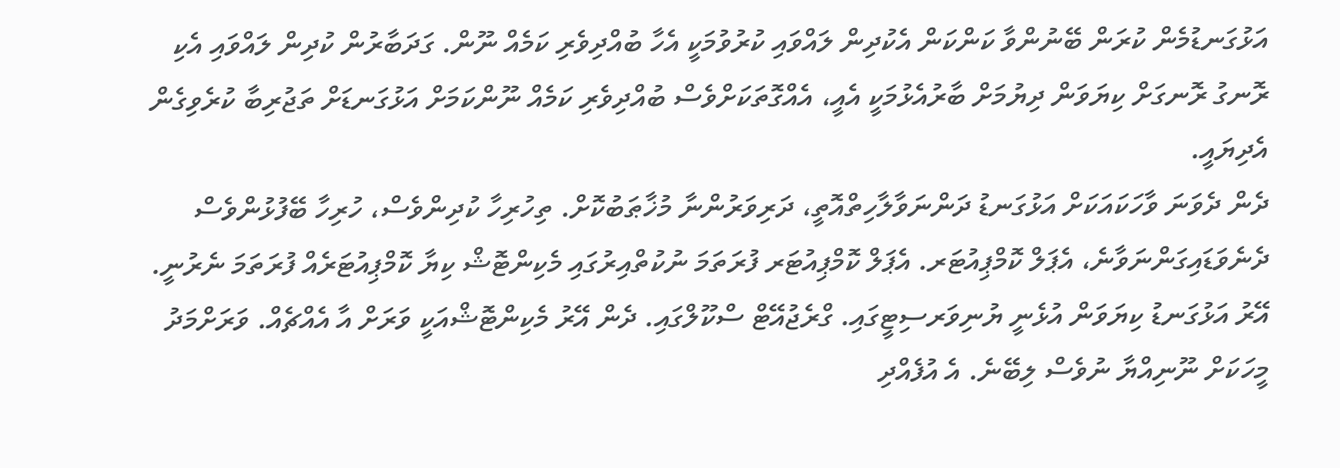އަޅުގަނޑުމެން ކުރަން ބޭނުންވާ ކަންކަން އެކުދިން ލައްވައި ކުރުވުމަކީ އެހާ ބުއްދިވެރި ކަމެއް ނޫން. ގަދަބާރުން ކުދިން ލައްވައި އެކި ރޮނގު ރޮނގަށް ކިޔަވަން ދިޔުމަށް ބާރުއެޅުމަކީ އެއީ، އެއްގޮތަކަށްވެސް ބުއްދިވެރި ކަމެއް ނޫންކަމަށް އަޅުގަނޑަށް ތަޖުރިބާ ކުރެވިގެން އެދިޔައީ.
ދެން ދެވަނަ ވާހަކައަކަށް އަޅުގަނޑު ދަންނަވާލާހިތްއޮތީ، ދަރިވަރުންނާ މުޚާޠަބުކޮށް. ތިހުރިހާ ކުދިންވެސް، ހުރިހާ ބޭފުޅުންވެސް ދެނެވަޑައިގަންނަވާނެ، އެޕަލް ކޮމްޕިއުޓަރ. އެޕަލް ކޮމްޕިއުޓަރ ފުރަތަމަ ނުކުތްއިރުގައި މެކިންޓޮޝް ކިޔާ ކޮމްޕިއުޓަރެއް ފުރަތަމަ ނެރުނީ. އޭރު އަޅުގަނޑު ކިޔަވަން އުޅެނީ ޔުނިވަރސިޓީގައި. ގްރެޖުއޭޓް ސްކޫލްގައި. ދެން އޭރު މެކިންޓޮޝްއަކީ ވަރަށް އާ އެއްޗެއް. ވަރަށްމަދު މީހަކަށް ނޫނިއްޔާ ނުވެސް ލިބޭނެ. އެ އުފެއްދި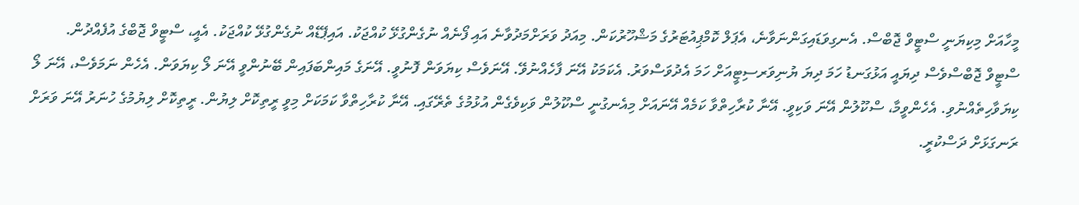މީހާއަށް މިކިޔަނީ ސްޓީވް ޖޮބްސް. އެނގިވަޑައިގަންނަވާނެ، އެޕަލް ކޮމްޕިއުޓަރުގެ މަޝްހޫރުކަން. މިއަދު ވަރަށްމަދުވާނެ އައި ފޯނެއް ނުގެންގުޅޭ ކުއްޖަކު. އައިޕޭޑެއް ނުގެންގުޅޭ ކުއްޖަކު. އެއީ، ސްޓީވް ޖޮބްގެ އުފެއްދުން. ސްޓީވް ޖޮބްސްވެސް ދިޔައީ އަޅުގަނޑު ހަމަ ދިޔަ ޔުނިވަރސިޓީއަށް ހަމަ އެދުވަސްވަރު. އެކަމަކު އޭނަ ފާހެއްނުވޭ. އޭނަވެސް ކިޔަވަން ފޮނުވީ. އޭނަގެ މައިންބަފައިން ބޭނުންވީ އޭނަ ލޯ ކިޔަވަން. އެހެން ނަމަވެސް، އޭނަ ލޯ ކިޔަވާހިތެއްނުވި. އެހެންވީމާ، ސްކޫލުން އޭނަ ވަކިވީ. އޭނާ ކުރާހިތްވާ ކަމެއް އޭނައަށް މިއެނގުނީ ސްކޫލުން ވަކިވެގެން އުޅުމުގެ ތެރޭގައި. އޭނާ ކުރާހިތްވާ ކަމަކަށް މިވީ ރީތިކޮށް ލިޔުން. ރީތިކޮށް ލިޔުމުގެ ހުނަރު އޭނަ ވަރަށް ރަނގަޅަށް ދަސްކުރީ.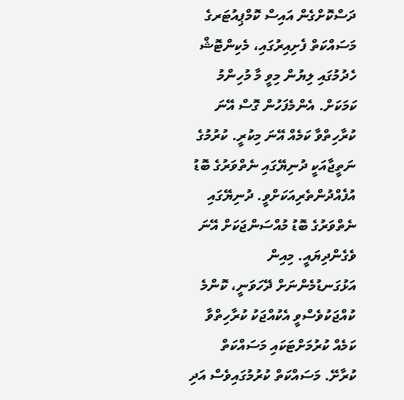ދަސްކޮށްގެން އައިސް ކޮމްޕިއުޓަރގެ މަސައްކަތް ފެށިއިރުގައި، މެކިންޓޮޝް ހެދުމުގައި ލިޔުން މިވީ މާ މުހިންމު ކަމަކަށް. އެންމެފަހުން ގޮސް އޭނަ ކުރާހިތްވާ ކަމެއް އޭނަ މިކުރީ. ކުރުމުގެ ނަތީޖާއަކީ ދުނިޔޭގައި ނެތްވަރުގެ ބޮޑު އުފެއްދުންތެރިއަކަށްވީ. ދުނިޔޭގައި ނެތްވަރުގެ ބޮޑު މުއްސަންޖަކަށް އޭނަ ވެގެންދިޔައީ. މިއިން އަޅުގަނޑުމެންނަށް ދޭހަވަނީ، ކޮންމެ ކުއްޖަކުވެސްވީ އެކުއްޖަކު ކުރާހިތްވާ ކަމެއް ކުރުމަށްޓަކައި މަސައްކަތް ކުރާށޭ. މަސައްކަތް ކުރުމުގައިވެސް އަދި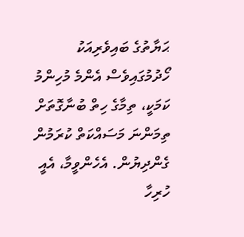ޙަޔާތުގެ ބައިވެރިއަކު ހޯދުމުގައިވެސް އެންމެ މުހިންމު ކަމަކީ، ތިމާގެ ހިތް ބުނާގޮތަށް ތިމަންނަ މަސައްކަތް ކުރަމުން ގެންދިޔުން. އެހެންވީމާ، އެއީ ހުރިހާ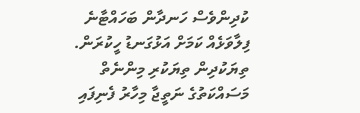ކުދިންވެސް ހަނދާން ބަހައްޓާނެ ފިލާވަޅެއް ކަމަށް އަޅުގަނޑު ހީކުރަން.
ތިޔަކުދިން ތިޔަކުރި މިންނެތް މަސައްކަތުގެ ނަތީޖާ މިހާރު ފެނިފައި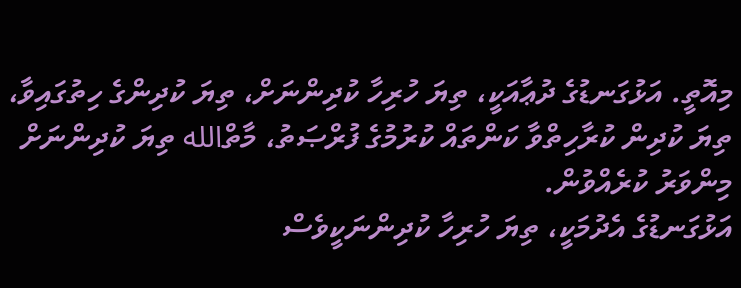މިއޮތީ. އަޅުގަނޑުގެ ދުޢާއަކީ، ތިޔަ ހުރިހާ ކުދިންނަށް، ތިޔަ ކުދިންގެ ހިތުގައިވާ، ތިޔަ ކުދިން ކުރާހިތްވާ ކަންތައް ކުރުމުގެ ފުރްޞަތު، މާތްالله ތިޔަ ކުދިންނަށް މިންވަރު ކުރެއްވުން.
އަޅުގަނޑުގެ އެދުމަކީ، ތިޔަ ހުރިހާ ކުދިންނަކީވެސް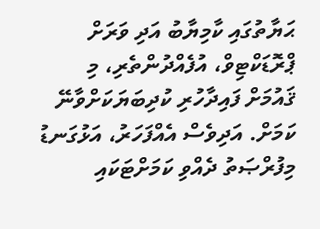ޙަޔާތުގައި ކާމިޔާބު އަދި ވަރަށް ޕްރޮޑަކްޓިވް، އުފެއްދުންތެރި، މި ޤައުމަށް ފައިދާހުރި ކުދިބަޔަކަށްވާނޭ ކަމަށް. އަދިވެސް އެއްފަހަރު، އަޅުގަނޑު މިފުރްޞަތު ދެއްވި ކަމަށްޓަކައި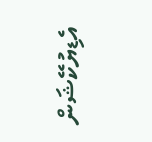އެޑިޔުކޭޝަން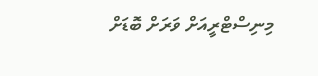މިނިސްޓްރީއަށް ވަރަށް ބޮޑަށް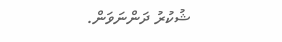ޝުކުރު ދަންނަވަން.